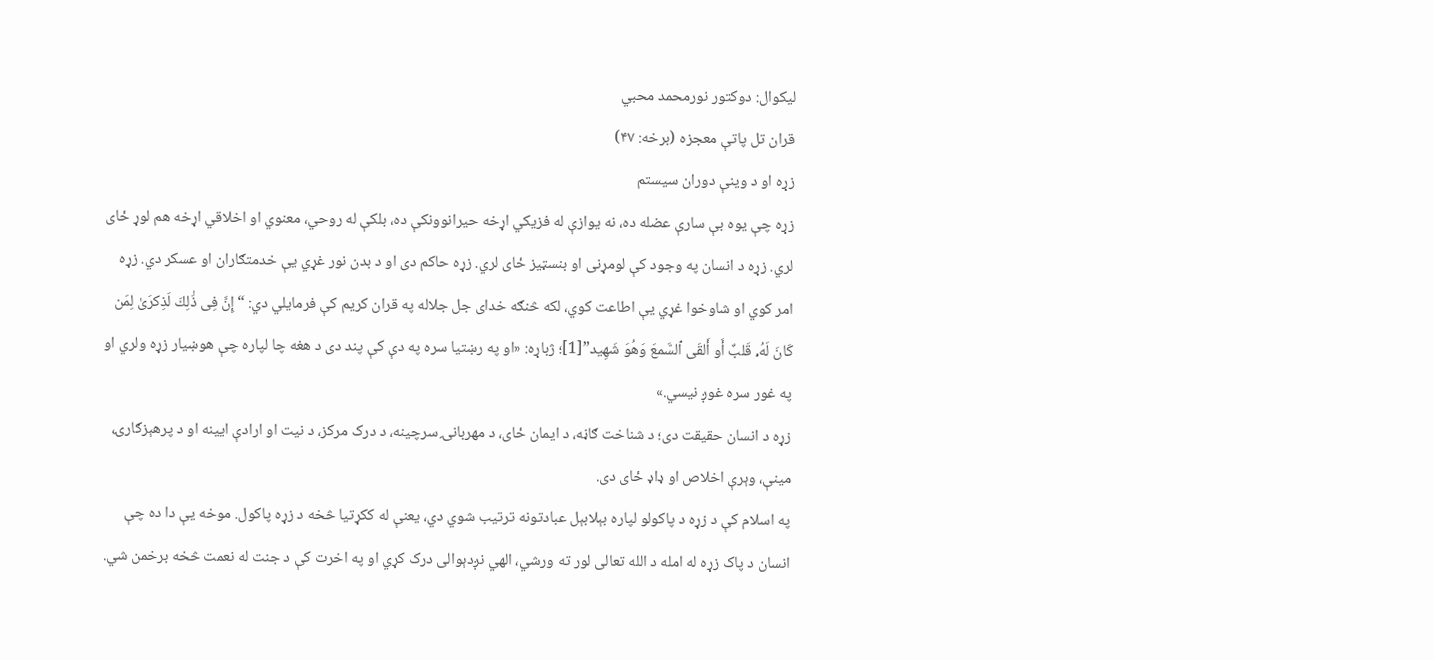لیکوال: دوکتور نورمحمد محبي
قران تل پاتې معجزه (برخه: ۴۷)
زړه او د وینې دوران سیستم
زړه چې یوه بې سارې عضله ده، نه یوازې له فزیکي اړخه حیرانوونکې ده، بلکې له روحي، معنوي او اخلاقي اړخه هم لوړ ځای لري. زړه د انسان په وجود کې لومړنی او بنسټيز ځای لري. زړه حاکم دی او د بدن نور غړي یې خدمتګاران او عسکر دي. زړه امر کوي او شاوخوا غړي يې اطاعت کوي، لکه څنګه خدای جل جلاله په قران کریم کې فرمايلي دي: “إِنَّ فِی ذَٰلِكَ لَذِكرَىٰ لِمَن كَانَ لَهُۥ قَلبٌ أَو أَلقَى ٱلسَّمعَ وَهُوَ شَهِید”[1]؛ ژباړه: «او په رښتیا سره په دې کې پند دی د هغه چا لپاره چې هوښیار زړه ولري او په غور سره غوږ نیسي.»
زړه د انسان حقیقت دی؛ د شناخت ګاڼه، د ایمان ځای، د مهربانۍ سرچینه، د درک مرکز، د نیت او ارادې ایینه او د پرهېزګارۍ، مینې، وېرې اخلاص او ډاډ ځای دی.
په اسلام کې د زړه د پاکولو لپاره بېلابېل عبادتونه ترتیب شوي دي، یعنې له ککړتیا څخه د زړه پاکول. موخه یې دا ده چې انسان د پاک زړه له امله د الله تعالی لور ته ورشي، الهي نږدېوالی درک کړي او په اخرت کې د جنت له نعمت څخه برخمن شي.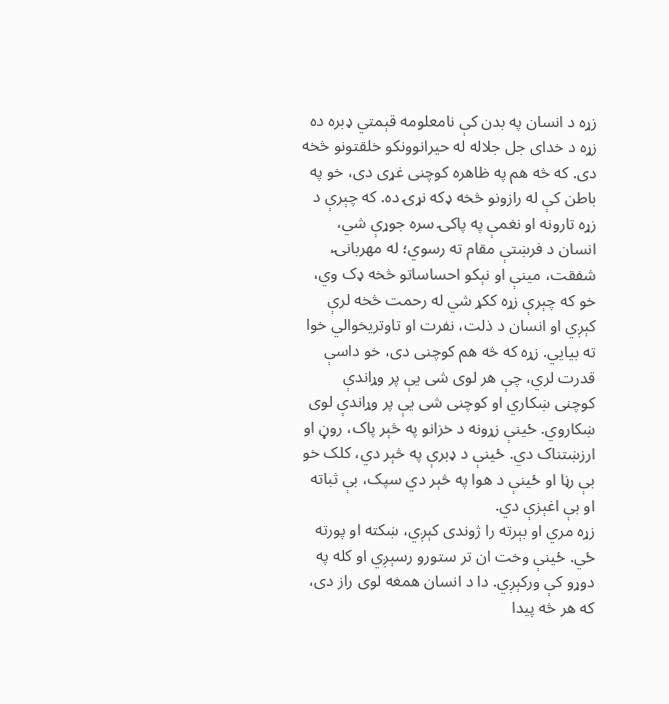زړه د انسان په بدن کې نامعلومه قېمتي ډبره ده
زړه د خدای جل جلاله له حیرانوونکو خلقتونو څخه دی. که څه هم په ظاهره کوچنی غړی دی، خو په باطن کې له رازونو څخه ډکه نړۍ ده. که چېرې د زړه تارونه او نغمې په پاکۍ سره جوړې شي، انسان د فرښتې مقام ته رسوي؛ له مهربانۍ، شفقت، مینې او نېکو احساساتو څخه ډک وي، خو که چېرې زړه ککړ شي له رحمت څخه لرې کېږي او انسان د ذلت، نفرت او تاوتریخوالي خوا ته بیایي. زړه که څه هم کوچنی دی، خو داسې قدرت لري، چې هر لوی شی یې پر وړاندې کوچنی ښکاري او کوچنی شی يې پر وړاندې لوی ښکاروي. ځینې زړونه د خزانو په څېر پاک، روڼ او ارزښتناک دي. ځینې د ډبرې په څېر دي، کلک خو بې رڼا او ځينې د هوا په څېر دي سپک، بې ثباته او بې اغېزې دي.
زړه مري او بېرته را ژوندی کېږي، ښکته او پورته ځي. ځینې وخت ان تر ستورو رسېږي او کله په دوړو کې ورکېږي. دا د انسان همغه لوی راز دی، که هر څه پیدا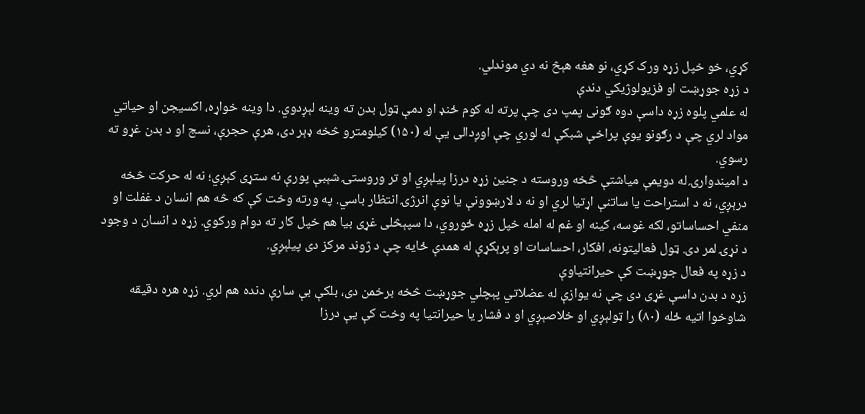کړي، خو خپل زړه ورک کړي، نو هغه هېڅ نه دي موندلي.
د زړه جوړښت او فزیولوژیکي دندې
له علمي پلوه زړه داسې دوه ګونی پمپ دی چې پرته له کوم ځنډ او دمې ټول بدن ته وینه لېږدوي. دا وینه خواړه، اکسیجن او حیاتي مواد لري چې د رګونو یوې پراخې شبکې له لوري چې اوږدالی یې له (۱۵۰) کیلومترو څخه ډېر دی، هرې حجرې، نسج او د بدن غړو ته رسوي.
د امیندوارۍ له دویمې میاشتې څخه وروسته د جنین زړه درزا پیلېږي او تر وروستۍ شېبې پورې نه ستړی کېږي؛ نه له حرکت څخه درېږي، نه د استراحت یا ساتنې اړتیا لري او نه د لارښوونې یا نوې انرژۍ انتظار باسي. په ورته وخت کې که څه هم انسان د غفلت او منفي احساساتو، لکه غوسه، کینه او غم له امله خپل زړه ځوروي، دا سپېڅلی غړی بیا هم خپل کار ته دوام ورکوي. زړه د انسان د وجود د نړۍ لمر دی. ټول فعالیتونه، افکار، احساسات او پرېکړې له همدې ځایه چې د ژوند مرکز دی پیلېږي.
د زړه په فعال جوړښت کې حیرانتیاوې
زړه د بدن داسې غړی دی چې نه یوازې له عضلاتي پېچلي جوړښت څخه برخمن دی، بلکې بې سارې دنده هم لري. زړه هره دقیقه شاوخوا اتیه ځله (۸۰) را ټولېږي او خلاصېږي او د فشار یا حیرانتیا په وخت کې یې درزا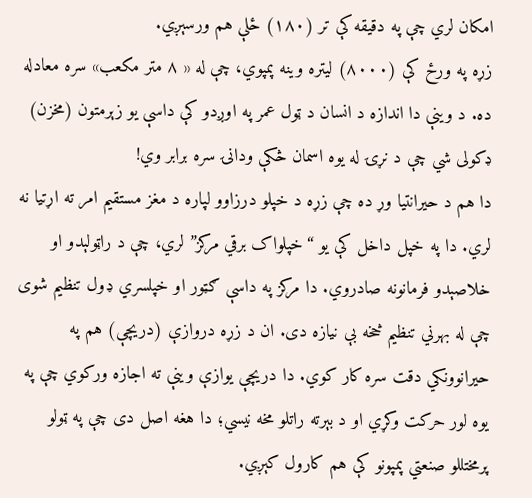امکان لري چې په دقیقه کې تر (۱۸۰) ځلې هم ورسېږي.
زړه په ورځ کې (۸۰۰۰) لیتره وینه پمپوي، چې له « ۸ متر مکعب» سره معادله ده. د وینې دا اندازه د انسان د ټول عمر په اوږدو کې داسې یو زېرمتون (مخزن) ډکولی شي چې د نړۍ له یوه اسمان څکې ودانۍ سره برابر وي!
دا هم د حيرانتيا وړ ده چې زړه د خپلو درزاوو لپاره د مغز مستقیم امر ته اړتیا نه لري. دا په خپل داخل کې یو “خپلواک برقي مرکز” لري، چې د راټولېدو او خلاصېدو فرمانونه صادروي. دا مرکز په داسې ګټور او خپلسري ډول تنظیم شوی چې له بهرني تنظیم څخه بې نیازه دی. ان د زړه دروازې (دریچې) هم په حیرانوونکي دقت سره کار کوي. دا دریچې یوازې وینې ته اجازه ورکوي چې په یوه لور حرکت وکړي او د بېرته راتلو مخه نیسي؛ دا هغه اصل دی چې په ټولو پرمختللو صنعتي پمپونو کې هم کارول کېږي.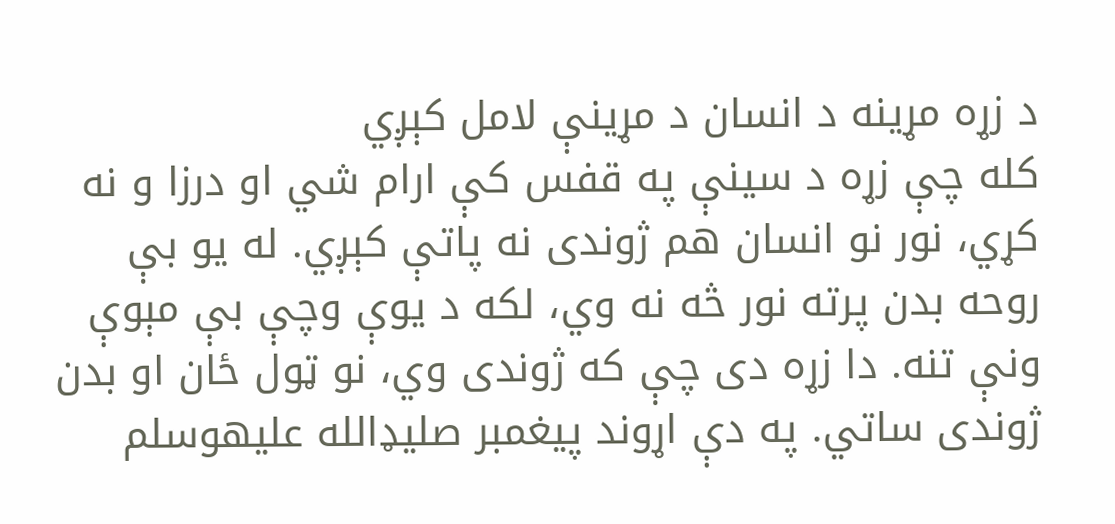د زړه مړینه د انسان د مړینې لامل کېږي
کله چې زړه د سینې په قفس کې ارام شي او درزا و نه کړي، نور نو انسان هم ژوندی نه پاتې کېږي. له یو بې روحه بدن پرته نور څه نه وي، لکه د یوې وچې بې مېوې ونې تنه. دا زړه دی چې که ژوندی وي، نو ټول ځان او بدن ژوندی ساتي. په دې اړوند پيغمبر صلیډالله علیهوسلم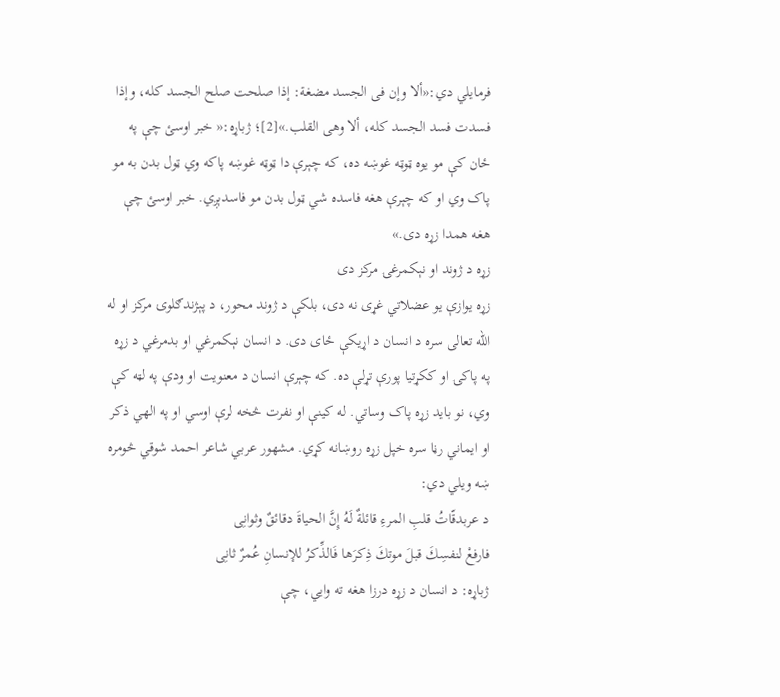فرمایلي دي:«ألا وإن فی الجسد مضغة: إذا صلحت صلح الجسد كله، وإذا فسدت فسد الجسد كله، ألا وهی القلب.»[2]؛ ژباړه:« خبر اوسئ چې په ځان کې مو یوه ټوټه غوښه ده، که چېرې دا ټوټه غوښه پاکه وي ټول بدن به مو پاک وي او که چېرې هغه فاسده شي ټول بدن مو فاسدېږي. خبر اوسئ چې هغه همدا زړه دی.»
زړه د ژوند او نېکمرغۍ مرکز دی
زړه یوازې یو عضلاتي غړی نه دی، بلکې د ژوند محور، د پېژندګلوۍ مرکز او له الله تعالی سره د انسان د اړیکې ځای دی. د انسان نېکمرغي او بدمرغي د زړه په پاکۍ او ککړتیا پورې تړلې ده. که چېرې انسان د معنویت او ودې په لټه کې وي، نو باید زړه پاک وساتي. له کینې او نفرت څخه لرې اوسي او په الهي ذکر او ایماني رڼا سره خپل زړه روښانه کړي. مشهور عربي شاعر احمد شوقي څومره ښه ویلي دي:
د عربدقّاتُ قلبِ المرءِ قائلةٌ لَهُ إِنَّ الحیاةَ دقائقٌ وثوانِی
فارفعْ لنفسِكَ قبلَ موتكَ ذِكرَها فَالذِّكرُ للإنسانِ عُمرٌ ثانِی
ژباړه: د انسان د زړه درزا هغه ته وايي، چې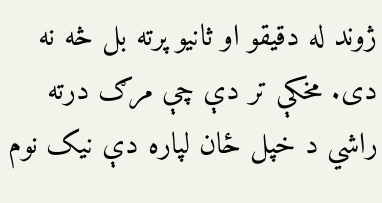ژوند له دقیقو او ثانیو پرته بل څه نه دی. مخکې تر دې چې مرګ درته راشي د خپل ځان لپاره دې نیک نوم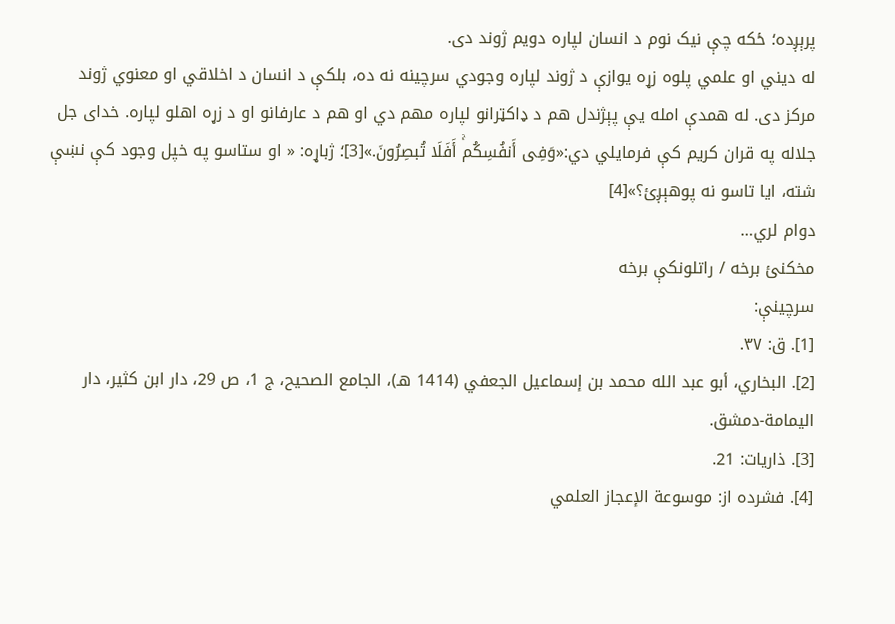پرېږده؛ ځکه چې نیک نوم د انسان لپاره دویم ژوند دی.
له دیني او علمي پلوه زړه یوازې د ژوند لپاره وجودي سرچینه نه ده، بلکې د انسان د اخلاقي او معنوي ژوند مرکز دی. له همدې امله يې پېژندل هم د ډاکټرانو لپاره مهم دي او هم د عارفانو او د زړه اهلو لپاره. خدای جل جلاله په قران کریم کې فرمايلي دي:«وَفِی أَنفُسِكُمۚ أَفَلَا تُبصِرُونَ.»[3]؛ ژباړه: « او ستاسو په خپل وجود کې نښې شته، ایا تاسو نه پوهېږئ؟»[4]
دوام لري…
مخکنئ برخه / راتلونکې برخه
سرچینې:
[1]. ق: ۳۷.
[2]. البخاري، أبو عبد الله محمد بن إسماعيل الجعفي (1414 هـ)، الجامع الصحيح، ج 1، ص 29، دار ابن كثير، دار اليمامة-دمشق.
[3]. ذاریات: 21.
[4]. فشرده از: موسوعة الإعجاز العلمي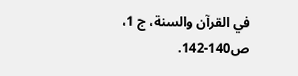في القرآن والسنة، ج 1، ص140-142.